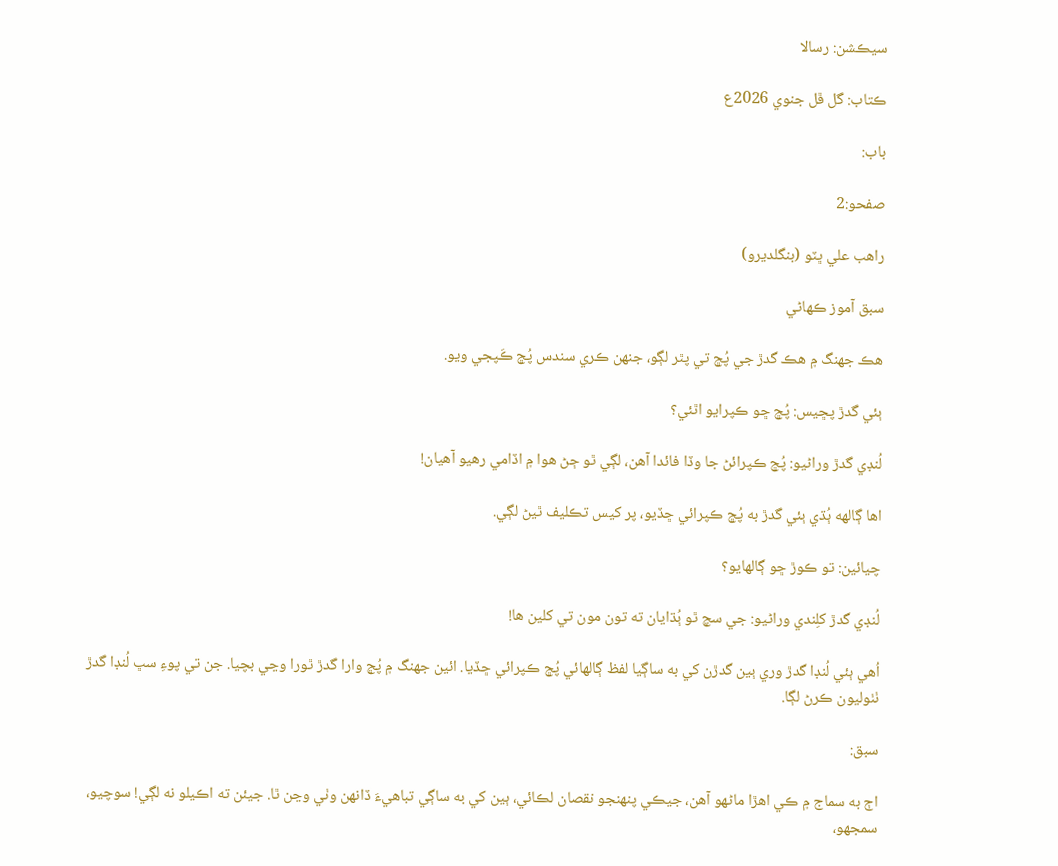سيڪشن: رسالا

ڪتاب: گل ڦل جنوي 2026ع

باب:

صفحو:2

راهب علي ڀٽو (بنگلديرو)

سبق آموز ڪهاڻي

هڪ جھنگ ۾ هڪ گدڙ جي پُڇ تي پٿر لڳو، جنھن ڪري سندس پُڇ ڪَپجي ويو.

ٻئي گدڙ پڇيس: پُڇ ڇو ڪپرايو اٿئي؟

لُنڊي گدڙ وراڻيو: پُڇ ڪپرائڻ جا وڏا فائدا آهن، لڳي ٿو ڄڻ هوا ۾ اڏامي رهيو آهيان!

اها ڳالھه ٻُڌي ٻئي گدڙ به پُڇ ڪپرائي ڇڏيو، پر کيس تڪليف ٿيڻ لڳي.

چيائين: تو ڪوڙ ڇو ڳالهايو؟

لُنڊي گدڙ کلِندي وراڻيو: جي سچ ٿو ٻُڌايان ته تون مون تي کلين ها!

اُهي ٻئي لُنڊا گدڙ وري ٻين گدڙن کي به ساڳيا لفظ ڳالھائي پُڇ ڪپرائي ڇڏيا. ائين جھنگ ۾ پُڇ وارا گدڙ ٿورا وڃي بچيا. جن تي پوءِ سڀ لُنڊا گدڙ ٺٺوليون ڪرڻ لڳا.

سبق:

اڄ به سماج ۾ ڪي اهڙا ماڻھو آهن، جيڪي پنھنجو نقصان لڪائي، ٻين کي به ساڳي تباهيءَ ڏانھن وٺي وڃن ٿا. جيئن ته اڪيلو نه لڳي! سوچيو، سمجھو،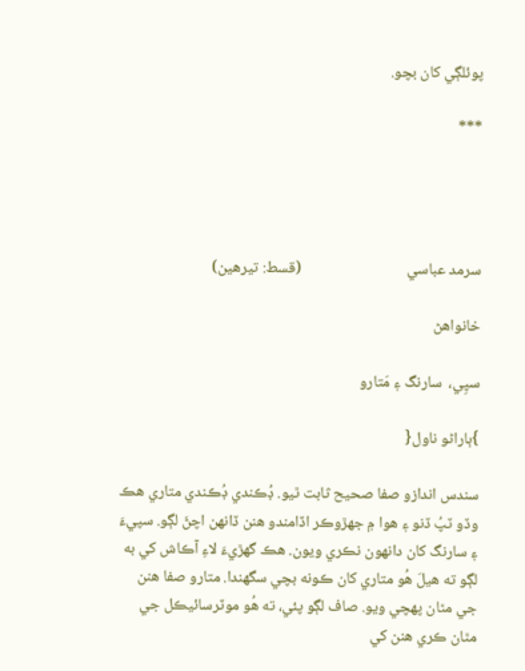پوئلڳي کان بچو.

***




سرمد عباسي                              (قسط: تيرهين)

خانواهڻ

سپِي،  سارنگ ۽ مَتارو

}ٻاراڻو ناول{

سندس اندازو صفا صحيح ثابت ٿيو. ڊُڪندي ڊُڪندي متاري ھڪ وڏو ٽپُ ڏنو ۽ ھوا ۾ جھڙوڪر اڏامندو ھنن ڏانھن اچڻَ لڳو. سپيءَ ۽ سارنگ کان دانھون نڪري ويون. ھڪ گھڙيءَ لاءِ آڪاش کي به لڳو ته ھيلَ ھُو متاري کان ڪونه بچي سگھندا. متارو صفا ھنن جي مٿان پھچي ويو. صاف لڳو پئي، ته ھُو موٽرسائيڪل جي مٿان ڪري ھنن کي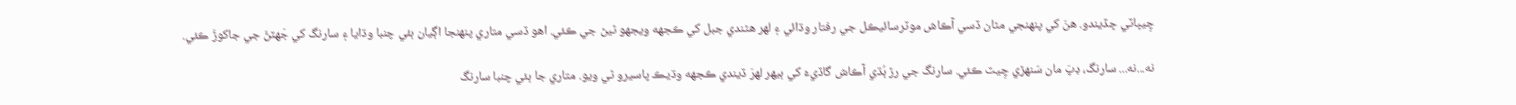چِيڀاٽي ڇڏيندو. ھنَ کي پنھنجي مٿان ڏسي آڪاش موٽرسائيڪل جي رفتار وڌائي ۽ لھر ھڻندي جبل کي ڪجھه ويجھو ٿيڻ جي ڪئي. اھو ڏسي متاري پنھنجا اڳيان ٻئي چنبا وڌايا ۽ سارنگ کي جَھٽڻَ جي جاکوڙَ ڪئي.

نه...نه... سارنگ، ڊپَ مان سَنھڙي چِيٽ ڪئي. سارنگ جي رڙ ٻُڌي آڪاش گاڏيءَ کي ٻيھر لھرَ ڏيندي ڪجھه وڌيڪ پاسيرو ٿي ويو. متاري جا ٻئي چنبا سارنگ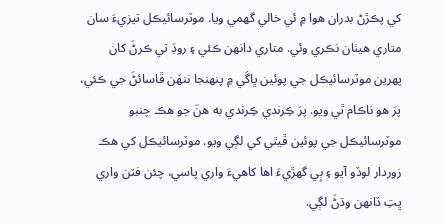کي پڪڙڻ بدران ھوا ۾ ئي خالي گھمي ويا. موٽرسائيڪل تيزيءَ سان متاري ھيٺان نڪري وئي. متاري دانھن ڪئي ۽ روڊَ تي ڪرڻَ کان پھرين موٽرسائيڪل جي پوئين ڀاڱي ۾ پنھنجا ننھَن ڦاسائڻَ جي ڪئي، پرَ ھو ناڪام ٿي ويو. پرَ ڪِرندي ڪِرندي به ھنَ جو ھڪ چنبو موٽرسائيڪل جي پوئين ڦيٿي کي لڳي ويو. موٽرسائيڪل کي ھڪ زوردار لوڏو آيو ۽ ٻِي گھڙيءَ اھا کاھيءَ واري پاسي، چئن فٽن واري ڀتِ ڏانھن وڌڻَ لڳي.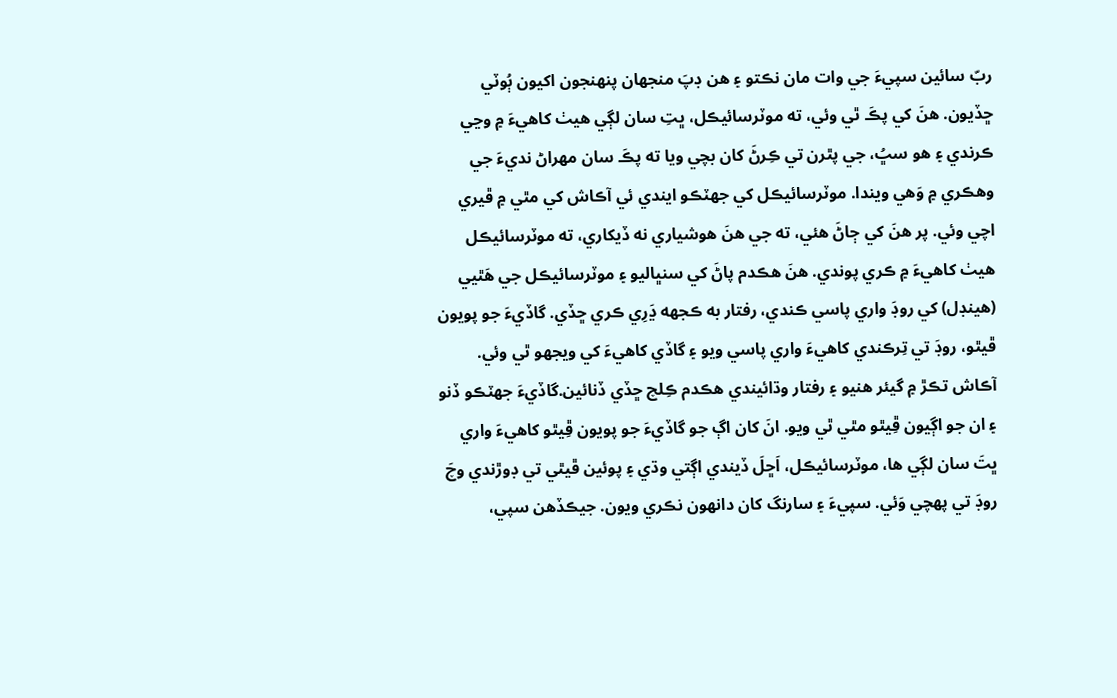ربّ سائين سپيءَ جي وات مان نڪتو ۽ ھن ڊپَ منجھان پنھنجون اکيون ٻُوٽي ڇڏيون. ھنَ کي پڪَ ٿي وئي، ته موٽرسائيڪل، ڀتِ سان لڳي ھيٺ کاھيءَ ۾ وڃي ڪرندي ۽ ھو سڀُ، جي پٿرن تي ڪِرڻَ کان بچي ويا ته پڪَ سان مھراڻ نديءَ جي وھڪري ۾ وَھي ويندا. موٽرسائيڪل کي جھٽڪو ايندي ئي آڪاش کي مٿي ۾ ڦيري اچي وئي. پر ھنَ کي ڄاڻَ ھئي، ته جي ھنَ ھوشياري نه ڏيکاري، ته موٽرسائيڪل ھيٺ کاھيءَ ۾ ڪري پوندي. ھنَ ھڪدم پاڻَ کي سنڀاليو ۽ موٽرسائيڪل جي ھَٿيي (ھينڊل) کي روڊَ واري پاسي ڪندي، رفتار به ڪجھه ڍَرِي ڪري ڇڏي. گاڏيءَ جو پويون ڦيٿو، روڊَ تي تِرڪندي کاھيءَ واري پاسي ويو ۽ گاڏي کاھيءَ کي ويجھو ٿي وئي. آڪاش تڪڙ ۾ گيئر ھنيو ۽ رفتار وڌائيندي ھڪدم ڪِلچ ڇڏي ڏنائين.گاڏيءَ جھٽڪو ڏنو ۽ ان جو اڳيون ڦِيٿو مٿي ٿي ويو. انَ کان اڳ جو گاڏيءَ جو پويون ڦِيٿو کاھيءَ واري ڀتَ سان لڳي ھا، موٽرسائيڪل، اَڇلَ ڏيندي اڳتي وڌي ۽ پوئين ڦيٿي تي ڊوڙندي وچَ روڊَ تي پھچي وَئي. سپيءَ ۽ سارنگ کان دانھون نڪري ويون. جيڪڏھن سپي،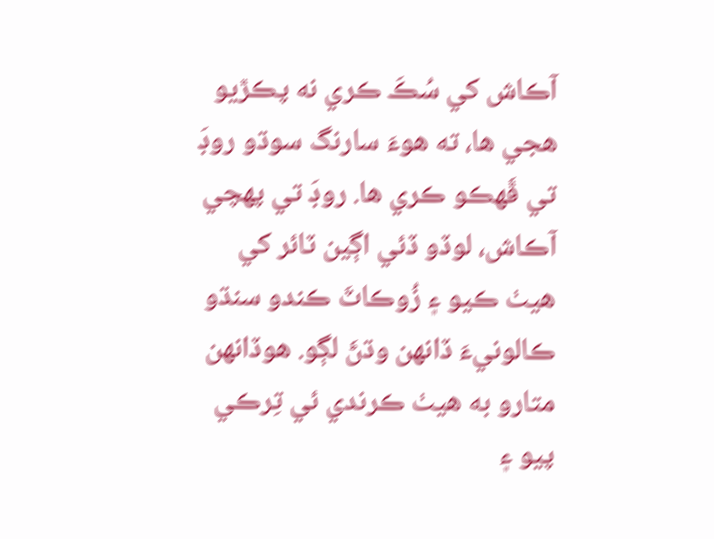آڪاش کي سُڪَ ڪري نه پڪڙيو ھجي ھا، ته ھوءَ سارنگ سوڌو روڊَ تي ڦَھڪو ڪري ھا. روڊَ تي پھچي آڪاش، لوڏو ڏئي اڳين ٽائر کي ھيٺ ڪيو ۽ زُوڪاٽَ ڪندو سنڌو ڪالونيءَ ڏانھن وڌڻَ لڳو. ھوڏانھن متارو به ھيٺ ڪرندي ئي تِرڪي پيو ۽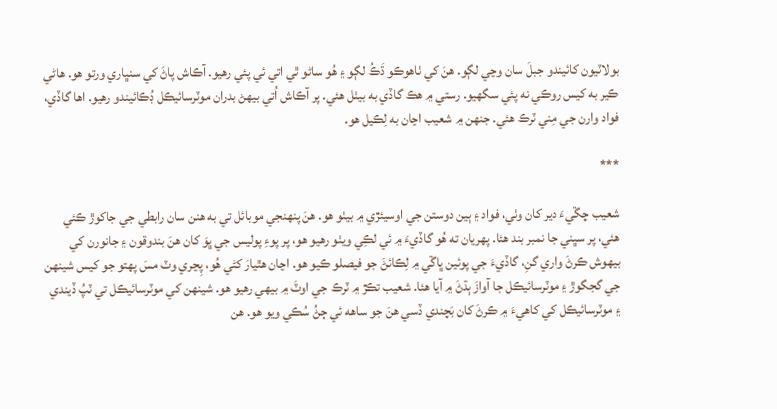بولاٽيون کائيندو جبلَ سان وڃي لڳو. ھنَ کي ٺاھوڪو ڌَڪُ لڳو ۽ ھُو ساڻو ٿي اتي ئي پئي رھيو. آڪاش پاڻَ کي سنڀاري ورتو ھو. ھاڻي ڪير به کيس روڪي نه پئي سگھيو. رستي ۾ ھڪ گاڏي به بيٺل ھئي. پر آڪاش اُتي بيھڻ بدران موٽرسائيڪل ڊُڪائيندو رھيو. اھا گاڏي، فواد وارن جي مِني ٽرڪ ھئي. جنھن ۾ شعيب اڃان به لِڪيل ھو.

***

شعيب چڱيءَ دير کان وٺي، فواد ۽ ٻين دوستن جي اوسيئڙي ۾ بيٺو هو. ھنَ پنھنجي موبائل تي به ھنن سان رابطي جي جاکوڙ ڪئي ھئي، پر سڀني جا نمبر بند ھئا. پھريان ته ھُو گاڏيءَ ۾ ئي لڪِي ويٺو رھيو ھو، پر پوءِ پوليس جي ڀوَ کان ھنَ بندوقون ۽ جانورن کي بيھوش ڪرڻَ واري گنِ، گاڏيءَ جي پوئين ڀاڱي ۾ لِڪائڻَ جو فيصلو ڪيو ھو. اڃان ھٿيارَ کڻي ھُو، پِڃري وٽ مسَ پھتو جو کيس شينھن جي گجگوڙ ۽ موٽرسائيڪل جا آوازَ ٻڌڻَ ۾ آيا ھئا. شعيب تڪڙ ۾ ٽرڪ جي اوٽَ ۾ بيھي رھيو ھو. شينھن کي موٽرسائيڪل تي ٽپُ ڏيندي ۽ موٽرسائيڪل کي کاھيءَ ۾ ڪرڻَ کان بَچندي ڏسي ھنَ جو ساھه ئي ڄڻُ سُڪي ويو ھو. ھن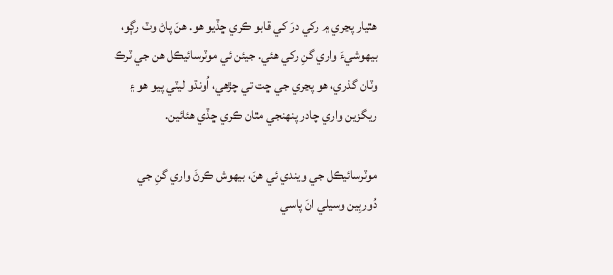ھٿيار پڃري ۾ رکي درَ کي قابو ڪري ڇڏيو ھو. ھنَ پاڻ وٽ رڳو، بيھوشيءَ واري گنِ رکي ھئي. جيئن ئي موٽرسائيڪل ھن جي ٽرڪ وٽان گذري، ھو پڃري جي ڇت تي چڙھي، اُونڌو ليٽي پيو ھو ۽ ريگزين واري چادر پنھنجي مٿان ڪري ڇڏي ھئائين.

موٽرسائيڪل جي ويندي ئي ھنَ، بيھوش ڪرڻَ واري گنِ جي دُوربِين وسيلي انَ پاسي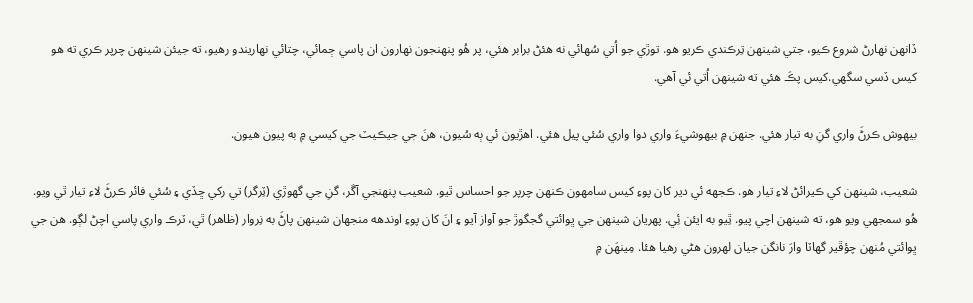ڏانھن نھارڻ شروع ڪيو، جتي شينھن تِرڪندي ڪريو ھو. توڙي جو اُتي سُھائي نه ھئڻ برابر ھئي، پر ھُو پنھنجون نھارون ان پاسي ڄمائي، چتائي نھاريندو رھيو، ته جيئن شينھن چرپر ڪري ته ھو کيس ڏسي سگھي.کيس پڪَ ھئي ته شينھن اُتي ئي آھي.

بيھوش ڪرڻَ واري گنِ به تيار ھئي. جنھن ۾ بيھوشيءَ واري دوا واري سُئي پيل ھئي. اھڙيون ئي ٻه سُيون، ھنَ جي جيڪيٽ جي کيسي ۾ به پيون ھيون.

شعيب، شينھن کي ڪيرائڻ لاءِ تيار ھو. ڪجھه ئي دير کان پوءِ کيس سامھون ڪنھن چرپر جو احساس ٿيو. شعيب پنھنجي آڱر، گنِ جي گھوڙي (ٽِرگر) تي رکي ڇڏي ۽ سُئي فائر ڪرڻَ لاءِ تيار ٿي ويو. ھُو سمجھي ويو ھو، ته شينھن اچي پيو. ٿِيو به ايئن ئِي. پھريان شينھن جي ڀوائتي گجگوڙ جو آواز آيو ۽ انَ کان پوءِ اوندھه منجھان شينھن پاڻَ به نِروار (ظاھر) ٿي، ٽرڪ واري پاسي اچڻ لڳو. ھن جي ڀوائتي مُنھن چؤڦير گھاٽا وارَ نانگن جيان لھرون ھڻي رھيا ھئا. مِينھَن ۾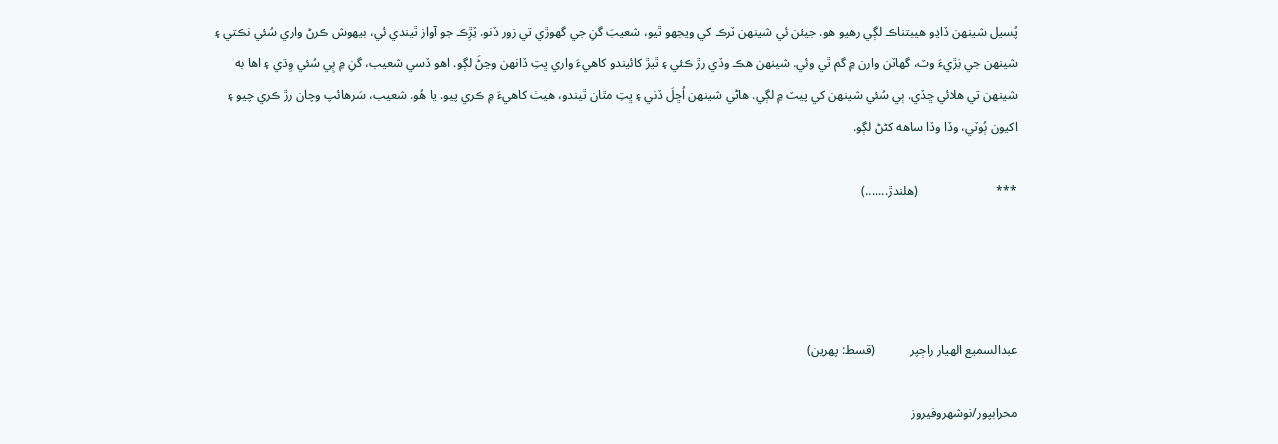پُسيل شينھن ڏاڍو ھيبتناڪ لڳي رھيو ھو. جيئن ئي شينھن ٽرڪ کي ويجھو ٿيو، شعيبَ گنِ جي گھوڙي تي زور ڏنو. ٽِڙِڪ جو آواز ٿيندي ئي، بيھوش ڪرڻ واري سُئي نڪتي ۽ شينھن جي نِڙيءَ وٽ، گھاٽن وارن ۾ گم ٿي وئي. شينھن ھڪ وڏي رڙ ڪئي ۽ ٿيڙ کائيندو کاھيءَ واري ڀتِ ڏانھن وڃڻَ لڳو. اھو ڏسي شعيب، گنِ ۾ ٻِي سُئي وِڌي ۽ اھا به شينھن تي ھلائي ڇڏي. ٻي سُئي شينھن کي پيٽ ۾ لڳي. هاڻي شينھن اُڇلَ ڏني ۽ ڀتِ مٿان ٿيندو، ھيٺ کاھيءَ ۾ ڪري پيو. يا ھُو. شعيب، سَرھائپ وچان رڙ ڪري چيو ۽ اکيون ٻُوٽي، وڏا وڏا ساھه کڻڻ لڳو.

***                         (هلندڙ.......)




عبدالسميع الھيار راڄپر           (قسط: پھرين)

محرابپور/نوشھروفيروز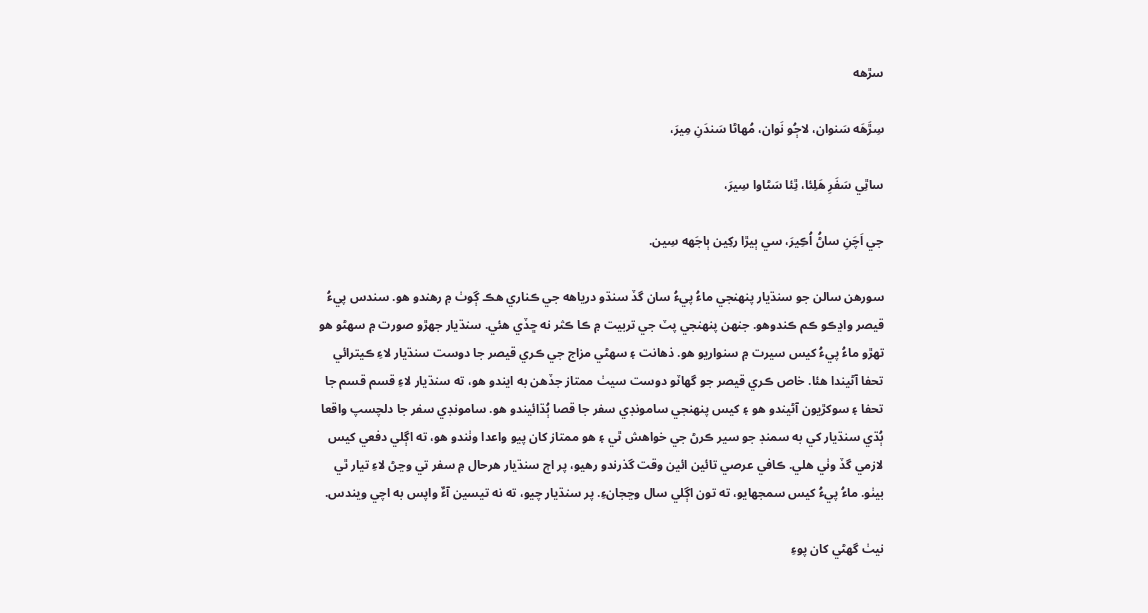سڙهه

سِڙَهَه سَنوان، لاڄُو نَوان، مُهاڻا سَندَنِ مِيرَ،

ساٿِي سَفَرِ هَلِئا، ٿِئا سَڻاوا سِيرَ،

جي اَچَنِ ساڻُ اُڪِيرَ، سي ٻيڙا رکِين ٻاجَهه سِين.

سورھن سالن جو سنڌيار پنھنجي ماءُ پيءُ سان گڏ سنڌو درياھه جي ڪناري ھڪ ڳوٺ ۾ رھندو ھو. سندس پيءُ قيصر واڍڪو ڪم ڪندوھو. جنھن پنھنجي پٽ جي تربيت ۾ ڪا ڪثر نه ڇڏي ھئي. سنڌيار جھڙو صورت ۾ سھڻو ھو تھڙو ماءُ پيءُ کيس سيرت ۾ سنواريو ھو. ذھانت ۽ سھڻي مزاج جي ڪري قيصر جا دوست سنڌيار لاءِ ڪيترائي تحفا آڻيندا ھئا. خاص ڪري قيصر جو گھاٽو دوست سيٺ ممتاز جڏھن به ايندو ھو، ته سنڌيار لاءِ قسم قسم جا تحفا ۽ سوکڙيون آڻيندو ھو ۽ کيس پنھنجي سامونڊي سفر جا قصا ٻُڌائيندو هو. سامونڊي سفر جا دلچسپ واقعا ٻُڌي سنڌيار کي به سمنڊ جو سير ڪرڻ جي خواھش ٿي ۽ ھو ممتاز کان پيو واعدا وٺندو ھو، ته اڳلي دفعي کيس لازمي گڏ وٺي ھلي. ڪافي عرصي تائين ائين وقت گذرندو رهيو، پر اڄ سنڌيار ھرحال ۾ سفر تي وڃڻ لاءِ تيار ٿي بيٺو. ماءُ پيءُ کيس سمجھايو، ته تون اڳلي سال وڃجانءِ. پر سنڌيار چيو، ته نه تيسين آءٌ واپس به اچي ويندس.

نيٺ گھڻي کان پوءِ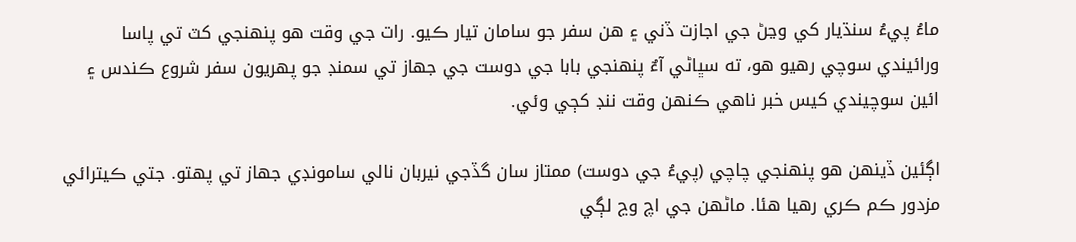ماءُ پيءُ سنڌيار کي وڃڻ جي اجازت ڏني ۽ ھن سفر جو سامان تيار ڪيو. رات جي وقت ھو پنھنجي کٽ تي پاسا ورائيندي سوچي رھيو ھو، ته سڀاڻي آءٌ پنھنجي بابا جي دوست جي جھاز تي سمنڊ جو پھريون سفر شروع ڪندس ۽ ائين سوچيندي کيس خبر ناھي ڪنھن وقت ننڊ کڄي وئي.

اڳئين ڏينھن ھو پنھنجي چاچي (پيءُ جي دوست) ممتاز سان گڏجي نيربان نالي سامونڊي جھاز تي پھتو. جتي ڪيترائي مزدور ڪم ڪري رهيا ھئا. ماڻھن جي اچ وڃ لڳي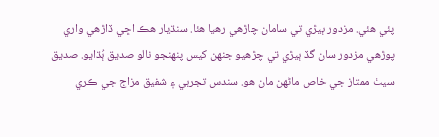پئي ھئي. مزدور ٻيڙي تي سامان چاڙھي رھيا ھئا. سنڌيار ھڪ اڇي ڏاڙهي واري پوڙھي مزدور سان گڏ ٻيڙي تي چڙھيو جنھن کيس پنھنجو نالو صديق ٻُڌايو. صديق سيٺ ممتاز جي خاص ماڻھن مان ھو. سندس تجربي ۽ شفيق مزاج جي ڪري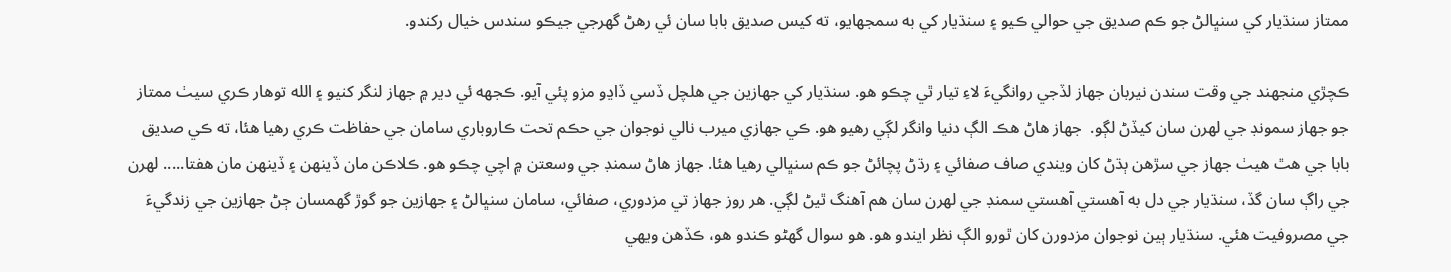ممتاز سنڌيار کي سنڀالڻ جو ڪم صديق جي حوالي ڪيو ۽ سنڌيار کي به سمجھايو، ته کيس صديق بابا سان ئي رھڻ گھرجي جيڪو سندس خيال رکندو.

ڪچڙي منجھند جي وقت سندن نيربان جھاز لڏجي روانگيءَ لاءِ تيار ٿي چڪو ھو. سنڌيار کي جھازين جي ھلچل ڏسي ڏاڍو مزو پئي آيو. ڪجھه ئي دير ۾ جھاز لنگر کنيو ۽ الله توھار ڪري سيٺ ممتاز جو جھاز سمونڊ جي لھرن سان کيڏڻ لڳو.  جھاز ھاڻ ھڪ الڳ دنيا وانگر لڳي رھيو ھو. ڪي جھازي ميرب نالي نوجوان جي حڪم تحت ڪاروباري سامان جي حفاظت ڪري رھيا ھئا، ته ڪي صديق بابا جي ھٿ ھيٺ جھاز جي سڙھن ٻڌڻ کان ويندي صاف صفائي ۽ رڌڻ پچائڻ جو ڪم سنڀالي رھيا ھئا. جھاز هاڻ سمنڊ جي وسعتن ۾ اچي چڪو هو. ڪلاڪن مان ڏينھن ۽ ڏينھن مان ھفتا..... لھرن جي راڳ سان گڏ، سنڌيار جي دل به آهستي آهستي سمنڊ جي لھرن سان هم آهنگ ٿيڻ لڳي. هر روز جھاز تي مزدوري، صفائي، سامان سنڀالڻ ۽ جھازين جو گوڙ گھمسان ڄڻ جھازين جي زندگيءَ جي مصروفيت ھئي. سنڌيار ٻين نوجوان مزدورن کان ٿورو الڳ نظر ايندو هو. هو سوال گھڻو ڪندو هو، ڪڏھن ويھي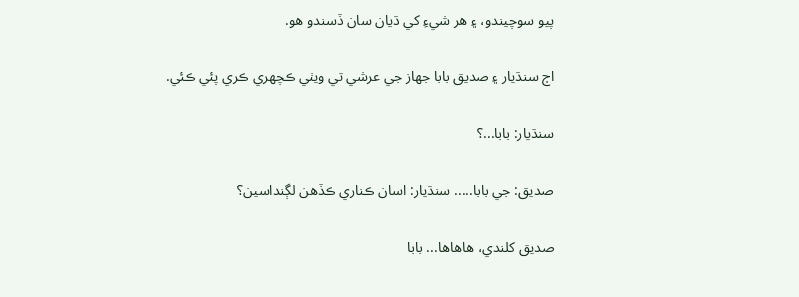پيو سوچيندو، ۽ هر شيءِ کي ڌيان سان ڏسندو ھو.

اڄ سنڌيار ۽ صديق بابا جھاز جي عرشي تي ويٺي ڪچھري ڪري پئي ڪئي.

سنڌيار: بابا...؟

صديق: جي بابا..... سنڌيار: اسان ڪناري ڪڏھن لڳنداسين؟

صديق کلندي، ھاھاھا... بابا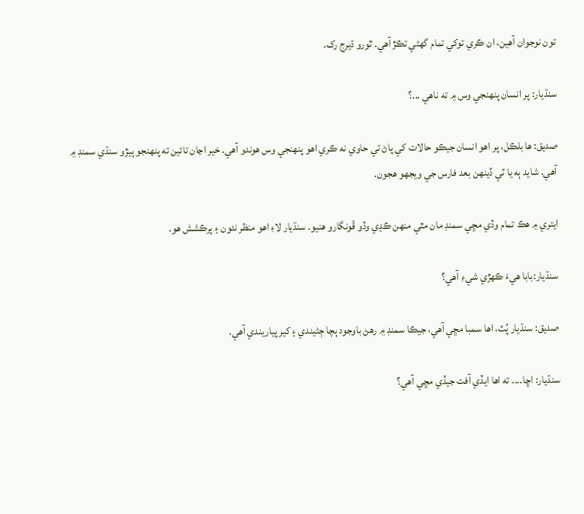تون نوجوان آھين، ان ڪري توکي تمام گھڻي تڪڙ آھي. ٿورو ڌيرج رک.

سنڌيار: پر انسان پنھنجي وس ۾ ته ناھي ...؟

صديق: ھا بلڪل، پر اھو انسان جيڪو حالات کي پاڻ تي حاوي نه ڪري اھو پنھنجي وس ھوندو آھي. خير اڃان تائين ته پنھنجو ٻيڙو سنڌي سمنڊ ۾ آھي. شايد ٻه يا ٽي ڏينھن بعد فارس جي ويجھو ھجون.

ايتري ۾ ھڪ تمام وڏي مڇي سمنڊ مان مٿي منھن ڪڍي وڏو ڦونگارو ھنيو. سنڌيار لاءِ اھو منظر نئون ۽ پرڪشش ھو.

سنڌيار:بابا ھيءَ ڪھڙي شيءِ آھي؟

صديق: سنڌيار پُٽ، اھا سمبا مڇي آھي، جيڪا سمنڊ ۾ رھڻ باوجود ٻچا ڄڻيندي ۽ کير پياريندي آهي.

سنڌيار: اڇا.... ته اھا ايڏي آفت جيڏي مڇي آھي؟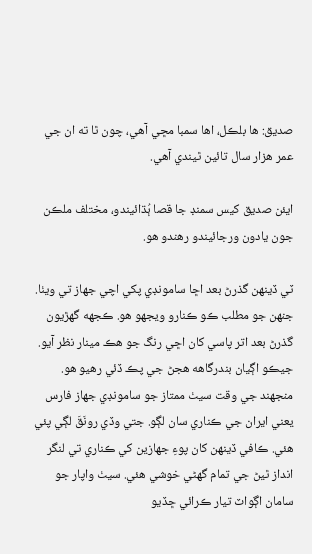صديق: ھا بلڪل، اھا سمبا مڇي آھي، چون ٿا ته ان جي عمر ھزار سال تائين ٿيندي آهي.

ايئن صديق کيس سمنڊ جا قصا ٻُڌائيندو، مختلف ملڪن جون يادون ورجائيندو رھندو ھو.

ٽي ڏينھن گذرڻ بعد اڇا سامونڊي پکي اچي جھاز تي ويٺا. جنھن جو مطلب ڪو ڪنارو ويجھو ھو. ڪجھه گھڙيون گذرڻ بعد اتر پاسي کان اڇي رنگ جو ھڪ مينار نظر آيو. جيڪو اڳيان بندرگاھه ھجڻ جي پڪ ڏئي رھيو ھو. منجھند جي وقت سيٺ ممتاز جو سامونڊي جھاز فارس يعني ايران جي ڪناري سان لڳو. جتي وڏي رونَقَ لڳي پئي ھئي. ڪافي ڏينھن کان پوءِ جھازين کي ڪناري تي لنگر انداز ٿيڻ جي تمام گھڻي خوشي ھئي. سيٺ واپار جو سامان اڳواٽ تيار ڪرائي ڇڏيو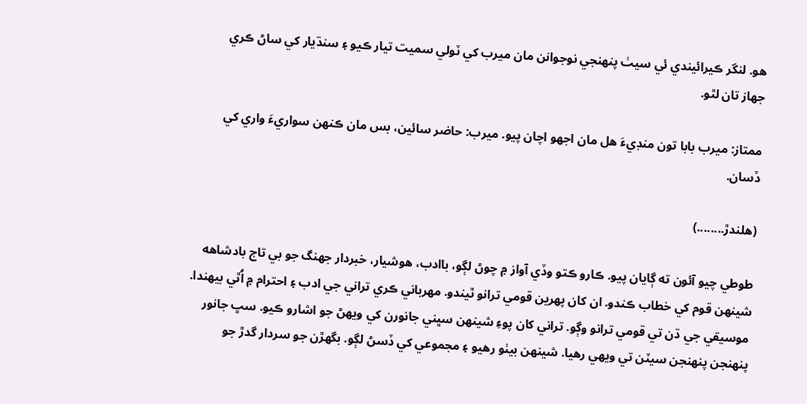ھو. لنگر ڪيرائيندي ئي سيٺ پنھنجي نوجوانن مان ميرب کي ٽولي سميت تيار ڪيو ۽ سنڌيار کي ساڻ ڪري جھاز تان لٿو.

ممتاز: ميرب بابا تون منڊيءَ ھل مان اجھو اچان پيو. ميرب: حاضر سائين، بس مان ڪنھن سواريءَ واري کي ڏسان.

(هلندڙ........)

طوطي چيو آئون ته ڳايان پيو. ڪارو ڪتو وڏي آواز ۾ چوڻ لڳو، باادب، ھوشيار، خبردار جھنگ جو بي تاج بادشاھه شينھن قوم کي خطاب ڪندو. ان کان پھرين قومي ترانو ٿيندو. مھرباني ڪري تراني جي ادب ۽ احترام ۾ اُٿي بيھندا. موسيقي جي ڌن تي قومي ترانو وڳو. تراني کان پوءِ شينھن سڀني جانورن کي ويھڻ جو اشارو ڪيو. سڀ جانور پنھنجن پنھنجن سيٽن تي ويھي رھيا. شينھن بيٺو رھيو ۽ مجموعي کي ڏسڻ لڳو. بگھڙن جو سردار گدڙ جو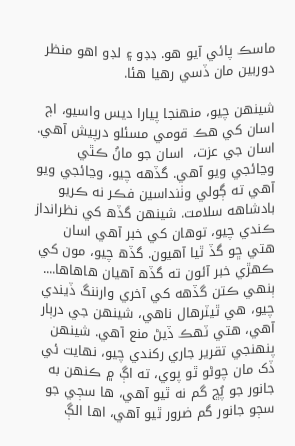ماسڪ پائي آيو ھو. ڊڊو ۽ لڊو اھو منظر دوربين مان ڏسي رھيا ھئا.

شينھن چيو، منھنجا پيارا ديس واسيو، اڄ اسان کي ھڪ قومي مسئلو درپيش آهي. اسان جي عزت،  اسان جو مانُ ڪٿي وڃائجي ويو آهي. گڏھه چيو، وڃائجي ويو آهي ته ڳولي وٺنداسين فڪر نه ڪريو بادشاھه سلامت. شينھن گڏھ کي نظرانداز ڪندي چيو، توھان کي خبر آهي اسان ھتي ڇو گڏ ٿيا آهيون. گڏھ چيو، مون کي ڪھڙي خبر آئون ته گڏھ آھيان ھاھاھا.... ٻنھي ڪتن گڏھه کي آخري وارننگ ڏيندي چيو، ھي ٿيٽرھال ناھي، شينھن جي درٻار آھي، ھتي ٽھڪ ڏيڻ منع آهي. شينھن پنھنجي تقرير جاري رکندي چيو، نھايت ئي ڏک مان چوڻو ٿو پوي، ته اڳ ۾ ڪنھن به جانور جو پُڇ گم نه ٿيو آھي، ھا سڄي جو سڄو جانور گم ضرور ٿيو آهي، اھا الڳ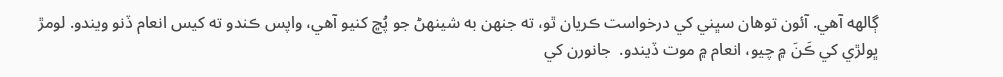ڳالھه آھي. آئون توھان سڀني کي درخواست ڪريان ٿو، ته جنھن به شينھڻ جو پُڇ کنيو آهي، واپس ڪندو ته کيس انعام ڏنو ويندو. لومڙ ڀولڙي کي ڪَنَ ۾ چيو، انعام ۾ موت ڏيندو.  جانورن کي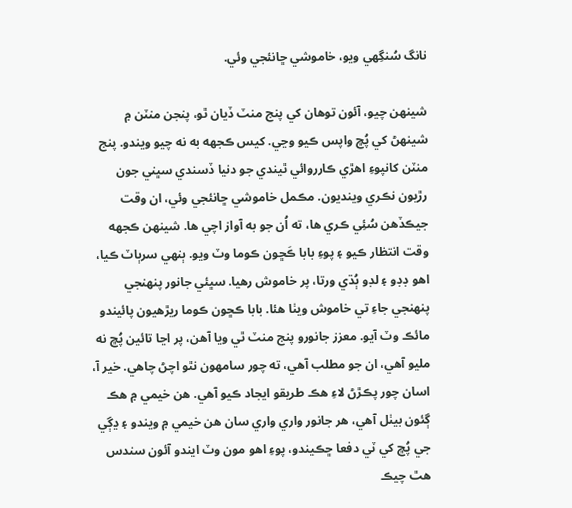نانگ سُنگِھي ويو، خاموشي ڇانئجي وئي.

شينھن چيو، آئون توهان کي پنج منٽ ڏيان ٿو، پنجن منٽن ۾ شينھڻ کي پُڇ واپس ڪيو وڃي. کيس ڪجھه به نه چيو ويندو. پنج منٽن کانپوءِ اھڙي ڪارروائي ٿيندي جو دنيا ڏسندي سڀني جون رڙيون نڪري وينديون. مڪمل خاموشي ڇانئجي وئي، ان وقت جيڪڏھن سُئِي ڪري ھا، ته اُن جو به آواز اچي ھا. شينھن ڪجھه وقت انتظار ڪيو ۽ پوءِ بابا ڪَڇون ڪوما وٽ ويو. ٻنھي سرٻاٽ ڪيا، اھو ڊڊو ۽ لڊو ٻُڌي ورتا، پر خاموش رھيا. سڀئي جانور پنھنجي پنھنجي جاءِ تي خاموش ويٺا ھئا. بابا ڪڇون ڪوما ريڙهيون پائيندو مائڪ وٽ آيو. معزز جانورو پنج منٽ ٿي ويا آھن، پر اڃا تائين پُڇ نه مليو آهي، ان جو مطلب آهي، ته چور سامھون نٿو اچڻ چاھي. خير آ، اسان چور پڪڙڻ لاءِ ھڪ طريقو ايجاد ڪيو آھي. ھن خيمي ۾ ھڪ ڳئون بيٺل آهي، ھر جانور واري واري سان ھن خيمي ۾ ويندو ۽ ڍڳي جي پُڇ کي ٽي دفعا ڇڪيندو، پوءِ اھو مون وٽ ايندو آئون سندس ھٿ چيڪ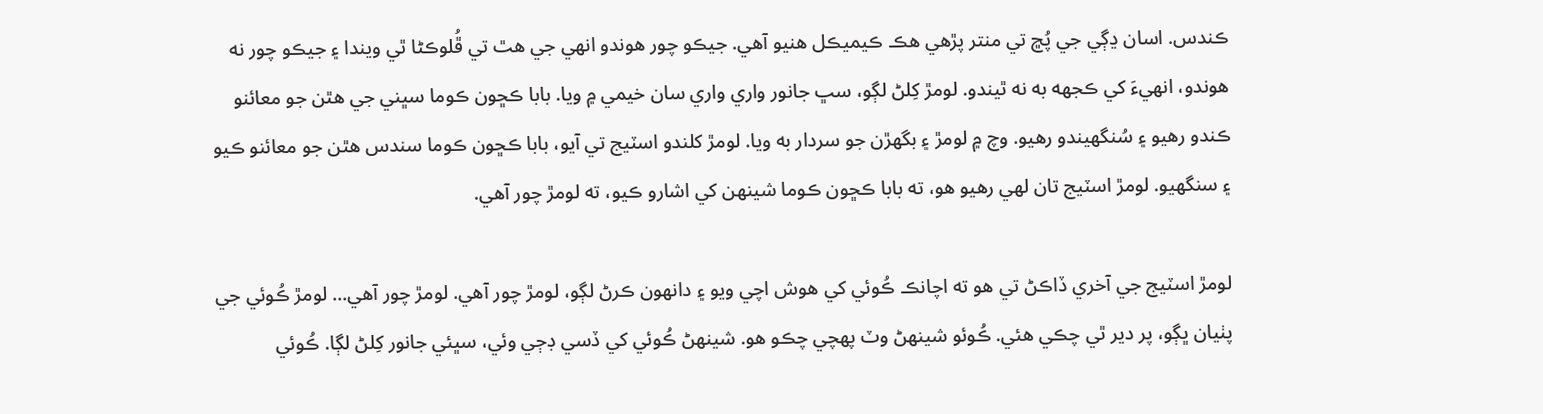ڪندس. اسان ڍڳي جي پُڇ تي منتر پڙھي ھڪ ڪيميڪل ھنيو آھي. جيڪو چور ھوندو انھي جي ھٿ تي ڦُلوڪڻا ٿي ويندا ۽ جيڪو چور نه ھوندو، انھيءَ کي ڪجهه به نه ٿيندو. لومڙ کِلڻ لڳو، سڀ جانور واري واري سان خيمي ۾ ويا. بابا ڪڇون ڪوما سڀني جي ھٿن جو معائنو ڪندو رھيو ۽ سُنگھيندو رھيو. وچ ۾ لومڙ ۽ بگھڙن جو سردار به ويا. لومڙ کلندو اسٽيج تي آيو، بابا ڪڇون ڪوما سندس ھٿن جو معائنو ڪيو ۽ سنگھيو. لومڙ اسٽيج تان لھي رھيو ھو، ته بابا ڪڇون ڪوما شينھن کي اشارو ڪيو، ته لومڙ چور آھي.

لومڙ اسٽيج جي آخري ڏاڪڻ تي ھو ته اچانڪ ڪُوئي کي ھوش اچي ويو ۽ دانھون ڪرڻ لڳو، لومڙ چور آھي. لومڙ چور آھي... لومڙ ڪُوئي جي پٺيان ڀڳو، پر دير ٿي چڪي هئي. ڪُوئو شينھڻ وٽ پھچي چڪو هو. شينھڻ ڪُوئي کي ڏسي ڊڄي وئي، سڀئي جانور کِلڻ لڳا. ڪُوئي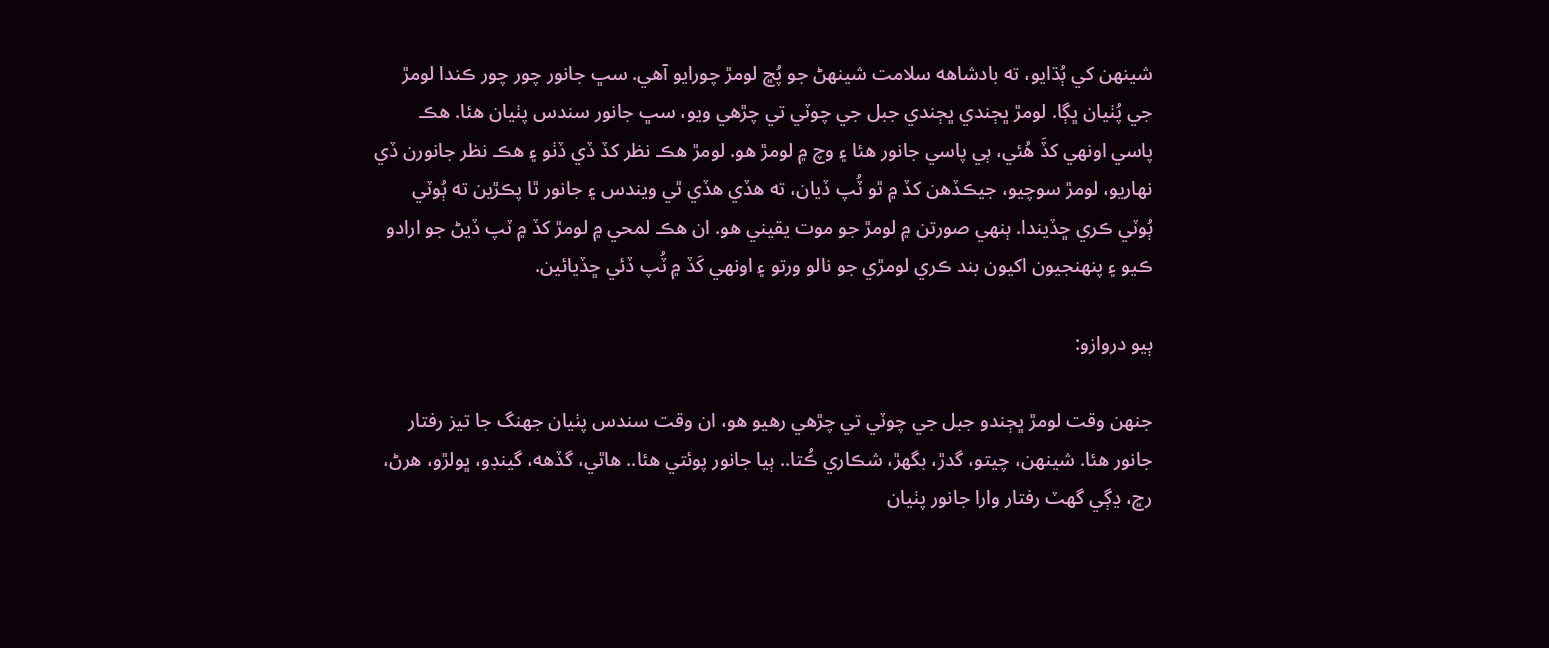شينھن کي ٻُڌايو، ته بادشاھه سلامت شينھڻ جو پُڇ لومڙ چورايو آهي. سڀ جانور چور چور ڪندا لومڙ جي پُٺيان ڀڳا. لومڙ ڀڄندي ڀڄندي جبل جي چوٽي تي چڙهي ويو، سڀ جانور سندس پٺيان ھئا. ھڪ پاسي اونھي کڏَ ھُئي، ٻي پاسي جانور ھئا ۽ وچ ۾ لومڙ ھو. لومڙ ھڪ نظر کڏ ڏي ڏٺو ۽ ھڪ نظر جانورن ڏي نھاريو، لومڙ سوچيو، جيڪڏھن کڏ ۾ ٿو ٽُپ ڏيان، ته ھڏي ھڏي ٿي ويندس ۽ جانور ٿا پڪڙين ته ٻُوٽي ٻُوٽي ڪري ڇڏيندا. ٻنھي صورتن ۾ لومڙ جو موت يقيني ھو. ان ھڪ لمحي ۾ لومڙ کڏ ۾ ٽپ ڏيڻ جو ارادو ڪيو ۽ پنھنجيون اکيون بند ڪري لومڙي جو نالو ورتو ۽ اونھي کَڏ ۾ ٽُپ ڏئي ڇڏيائين.

ٻيو دروازو:

جنھن وقت لومڙ ڀڄندو جبل جي چوٽي تي چڙهي رھيو ھو، ان وقت سندس پٺيان جھنگ جا تيز رفتار جانور ھئا. شينھن، چيتو، گدڙ، بگھڙ، شڪاري ڪُتا.. ٻيا جانور پوئتي ھئا.. ھاٿي، گڏھه، گينڊو، ڀولڙو، ھرڻ، رڇ، ڍڳي گھٽ رفتار وارا جانور پٺيان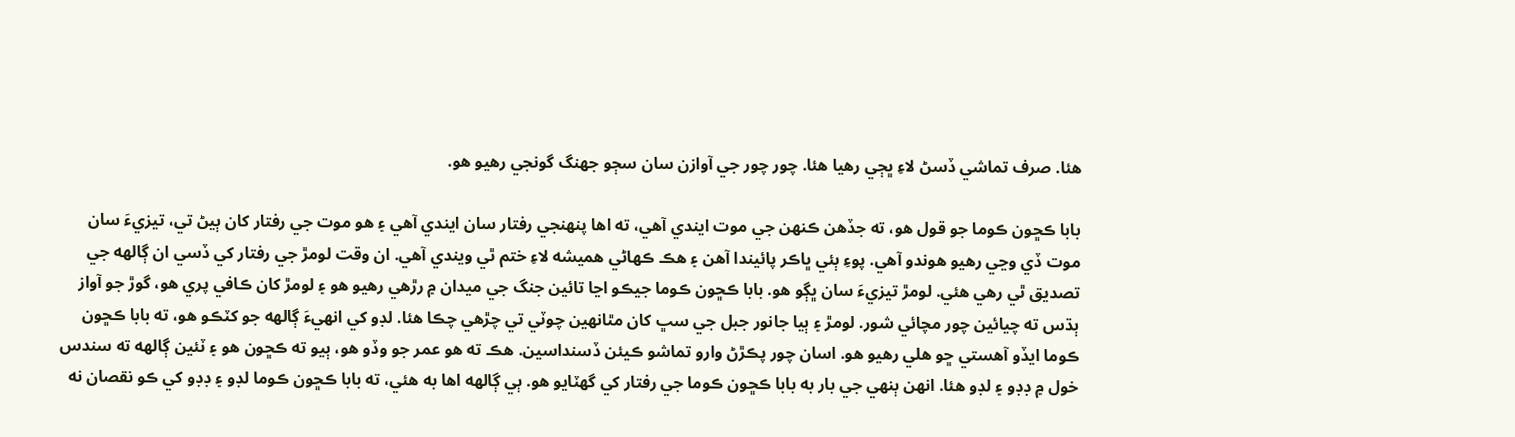ھئا. صرف تماشي ڏسڻ لاءِ ڀڄي رھيا ھئا. چور چور جي آوازن سان سڄو جھنگ گونجي رھيو ھو.

بابا ڪڇون ڪوما جو قول ھو، ته جڏھن ڪنھن جي موت ايندي آهي، ته اھا پنھنجي رفتار سان ايندي آهي ۽ ھو موت جي رفتار کان ٻيڻ تي، تيزيءَ سان موت ڏي وڃي رهيو ھوندو آھي. پوءِ ٻئي ڀاڪر پائيندا آهن ۽ ھڪ ڪھاڻي ھميشه لاءِ ختم ٿي ويندي آهي. ان وقت لومڙ جي رفتار کي ڏسي ان ڳالھه جي تصديق ٿي رھي ھئي. لومڙ تيزيءَ سان ڀڳو ھو. بابا ڪڇون ڪوما جيڪو اڃا تائين جنگ جي ميدان ۾ رڙھي رھيو ھو ۽ لومڙ کان ڪافي پري ھو، گوڙ جو آواز ٻڌس ته چيائين چور مچائي شور. لومڙ ۽ ٻيا جانور جبل جي سڀ کان مٿانھين چوٽي تي چڙهي چڪا هئا. لڊو کي انھيءَ ڳالھه جو کٽڪو ھو، ته بابا ڪڇون ڪوما ايڏو آھستي ڇو ھلي رھيو ھو. اسان چور پڪڙڻ وارو تماشو ڪيئن ڏسنداسين. ھڪ ته ھو عمر جو وڏو ھو، ٻيو ته ڪڇون ھو ۽ ٽئين ڳالھه ته سندس خول ۾ ڊڊو ۽ لڊو ھئا. انھن ٻنھي جي بار به بابا ڪڇون ڪوما جي رفتار کي گھٽايو ھو. ٻي ڳالھه اها به هئي، ته بابا ڪڇون ڪوما لڊو ۽ ڊڊو کي ڪو نقصان نه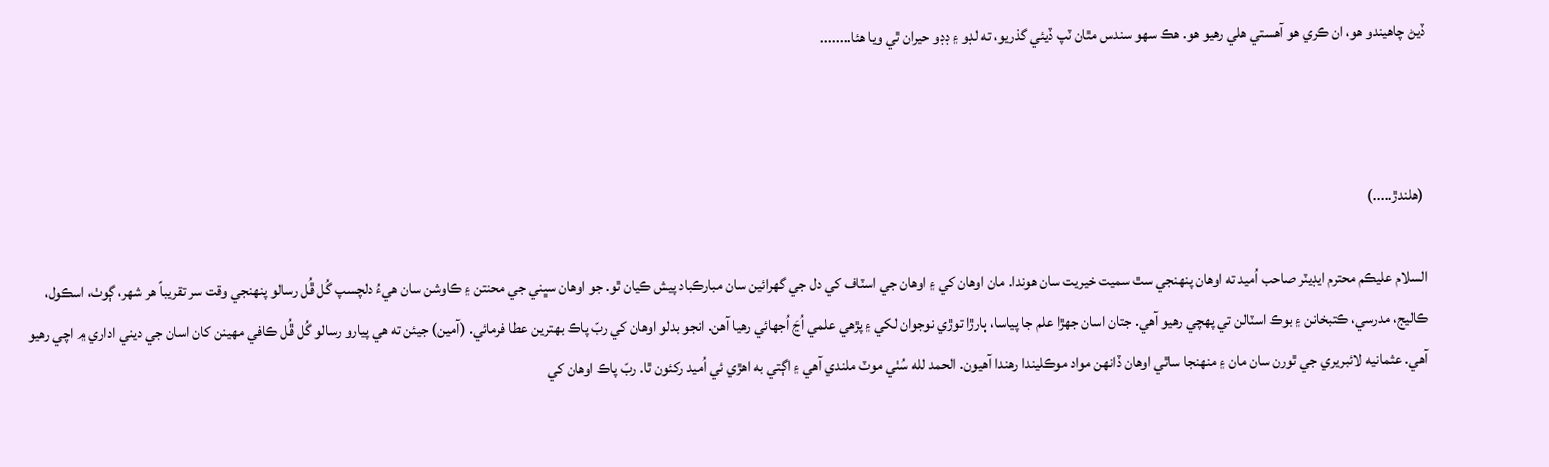ڏيڻ چاھيندو ھو، ان ڪري ھو آھستي ھلي رھيو ھو. ھڪ سھو سندس مٿان ٽپ ڏيئي گذريو، ته لڊو ۽ ڊڊو حيران ٿي ويا هئا........



 (هلندڙ.....)

السلام عليڪم محترم ايڊيٽر صاحب اُميد ته اوهان پنھنجي سٿ سميت خيريت سان هوندا. مان اوهان کي ۽ اوهان جي اسٽاف کي دل جي گھرائين سان مبارڪباد پيش ڪيان ٿو. جو اوهان سڀني جي محنتن ۽ ڪاوشن سان هيءُ دلچسپ گُل ڦُل رسالو پنھنجي وقت سر تقريباً هر شھر، ڳوٺ، اسڪول، ڪاليج، مدرسي، ڪتبخانن ۽ بوڪ اسٽالن تي پھچي رهيو آهي. جتان اسان جھڙا علم جا پياسا، ٻارڙا توڙي نوجوان لکي ۽ پڙهي علمي اُڃَ اُجھائي رهيا آهن. انجو بدلو اوهان کي ربّ پاڪ بھترين عطا فرمائي. (آمين) جيئن ته هي پيارو رسالو گُل ڦُل ڪافي مھينن کان اسان جي ديني اداري ۾ اچي رهيو آهي. عثمانيه لائبريري جي ٿورن سان مان ۽ منھنجا ساٿي اوهان ڏانھن مواد موڪليندا رهندا آهيون. الحمد لله سُٺي موٽ ملندي آهي ۽ اڳتي به اهڙي ئي اُميد رکئون ٿا. ربّ پاڪ اوهان کي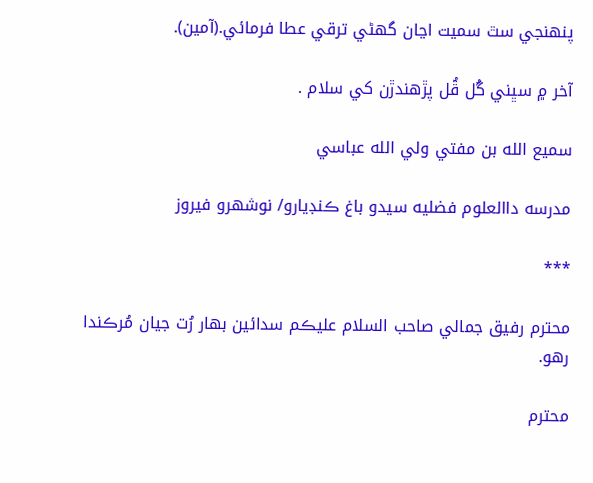پنھنجي سٿ سميت اڃان گھڻي ترقي عطا فرمائي.(آمين).

آخر ۾ سڀني گُل ڦُل پڙهندڙن کي سلام .

سميع الله بن مفتي ولي الله عباسي

مدرسه داالعلوم فضليه سيدو باغ ڪنڊيارو/ نوشھرو فيروز

***

محترم رفيق جمالي صاحب السلام عليڪم سدائين بھار رُت جيان مُرڪندا رهو.

محترم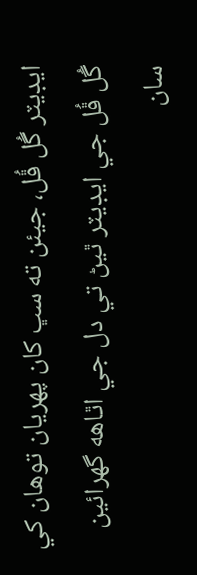ايڊيٽر گُل ڦُل، جيئن ته سڀ کان پھريان توهان کي گُل ڦُل جي ايڊيٽر ٿيڻ تي دل جي اٿاهه گھرائين سان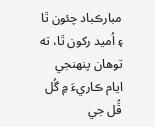مبارڪباد چئون ٿا ۽ اُميد رکون ٿا، ته توهان پنھنجي ايام ڪاريءَ ۾ گُل ڦُل جي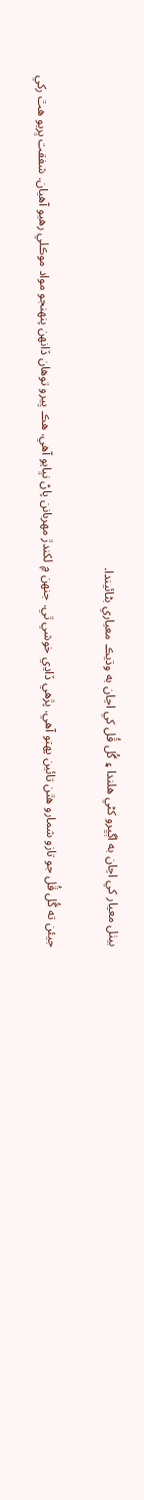بيٺل معيار کي اڃان به اڳڀرو کڻي هلندا ۽ گُل ڦُل کي اڃان به وڌيڪ معياري بڻائيندا.

جيئن ته گُل ڦُل جو تازو شمارو هٿن تائين پھتو آهي. پڙهي ڏاڍي خوشي ٿي. جنھن ۾ لکندڙ مھربانن پاڻ نڀايو آهي. هڪ ڀيرو توهان ڏانھن پنھنجو مواد موڪلي رهيو آهيان. شفقت ڀريو هٿ رکي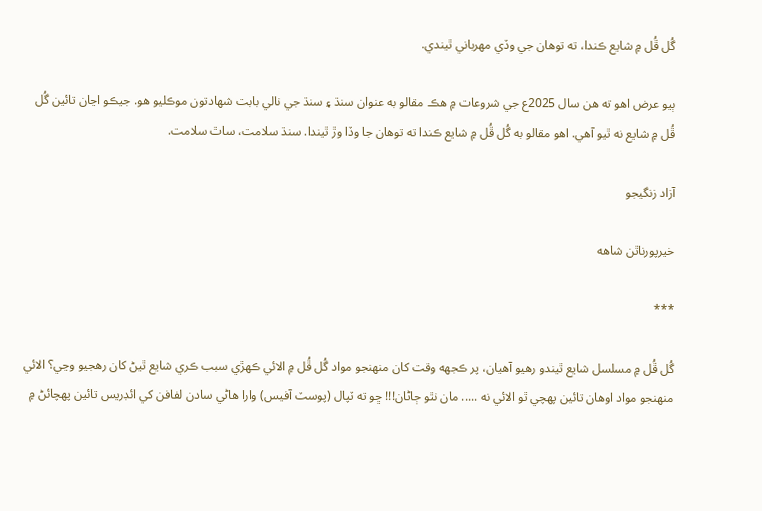گُل ڦُل ۾ شايع ڪندا، ته توهان جي وڏي مھرباني ٿيندي.

ٻيو عرض اهو ته هن سال 2025ع جي شروعات ۾ هڪ مقالو به عنوان سنڌ ۽ سنڌ جي نالي بابت شھادتون موڪليو هو. جيڪو اڃان تائين گُل ڦُل ۾ شايع نه ٿيو آهي. اهو مقالو به گُل ڦُل ۾ شايع ڪندا ته توهان جا وڏا وڙ ٿيندا. سنڌ سلامت، ساٿ سلامت.

آزاد زنگيجو

خيرپورناٿن شاهه

***

گُل ڦُل ۾ مسلسل شايع ٿيندو رهيو آهيان، پر ڪجهه وقت کان منھنجو مواد گُل ڦُل ۾ الائي ڪھڙي سبب ڪري شايع ٿيڻ کان رهجيو وڃي؟ الائي منھنجو مواد اوھان تائين پھچي ٿو الائي نه ..... مان نٿو ڄاڻان!!! ڇو ته ٽپال (پوسٽ آفيس) وارا هاڻي سادن لفافن کي ائڊريس تائين پھچائڻ ۾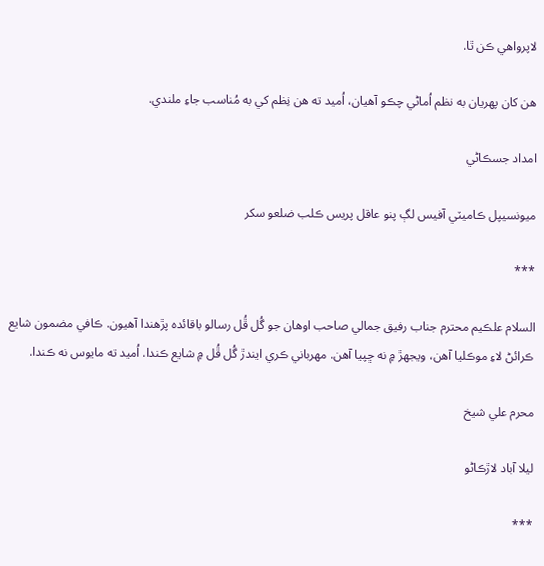لاپرواهي ڪن ٿا.

هن کان پھريان به نظم اُماڻي چڪو آهيان، اُميد ته هن نِظم کي به مُناسب جاءِ ملندي.

امداد جسڪاڻي

ميونسيپل ڪاميٽي آفيس لڳ پنو عاقل پريس ڪلب ضلعو سکر

***

السلام علڪيم محترم جناب رفيق جمالي صاحب اوهان جو گُل ڦُل رسالو باقائده پڙهندا آهيون. ڪافي مضمون شايع ڪرائڻ لاءِ موڪليا آهن، ويجھڙ ۾ نه ڇپيا آهن. مهرباني ڪري ايندڙ گُل ڦُل ۾ شايع ڪندا. اُميد ته مايوس نه ڪندا.

محرم علي شيخ

ليلا آباد لاڙڪاڻو

***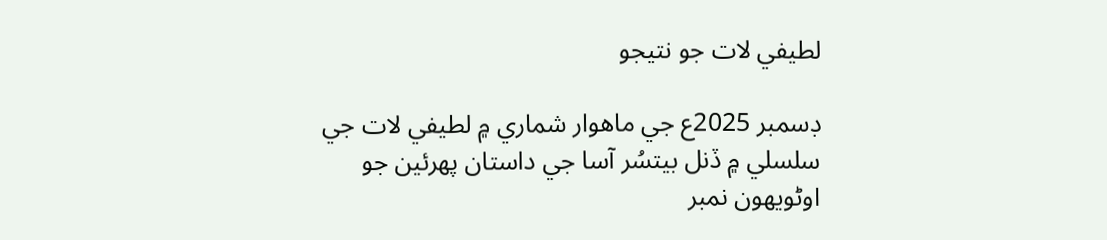لطيفي لات جو نتيجو

ڊسمبر 2025ع جي ماهوار شماري ۾ لطيفي لات جي سلسلي ۾ ڏنل بيتسُر آسا جي داستان پھرئين جو اوڻويهون نمبر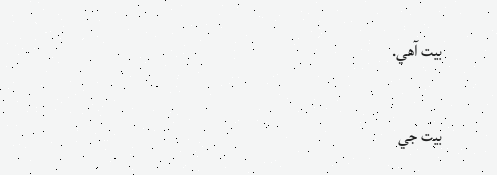بيت آھي.

بيت جي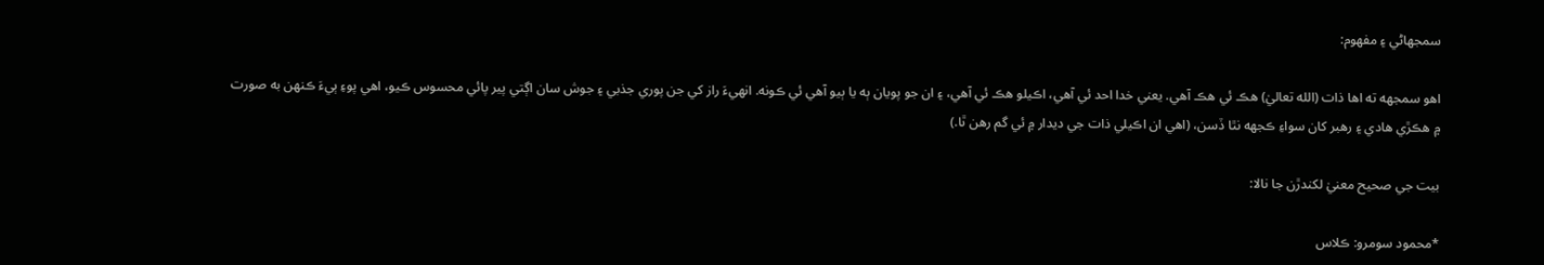سمجھاڻي ۽ مفھوم:

اهو سمجهه ته اها ذات (الله تعاليٰ) هڪ ئي هڪ آهي. يعني خدا احد ئي آهي، اڪيلو هڪ ئي آهي، ۽ ان جو پويان ٻه يا ٻيو آهي ئي ڪونه. انھيءَ راز کي جن پوري جذبي ۽ جوش سان اڳتي پير پائي محسوس ڪيو، اهي پوءِ ٻيءَ ڪنھن به صورت ۾ هڪڙي هادي ۽ رهبر کان سواءِ ڪجھه نٿا ڏسن، (اهي ان اڪيلي ذات جي ديدار ۾ ئي گم رهن ٿا.)

بيت جي صحيح معنيٰ لکندڙن جا نالا:

*محمود سومرو: ڪلاس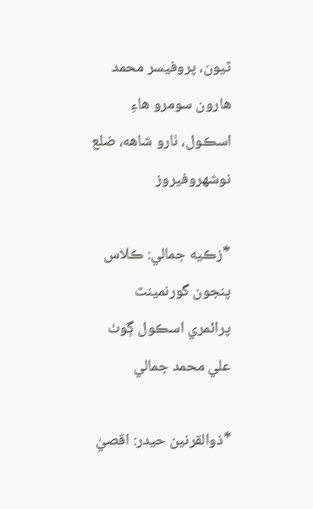ٽيون، پروفيسر محمد هارون سومرو هاءِ اسڪول، ٺارو شاهه، ضلع نوشھروفيروز

*زڪيه جمالي: ڪلاس پنجون گورنمينٽ پرائمري اسڪول ڳوٺ علي محمد جمالي

*ذوالقرنين حيدر: اقصيٰ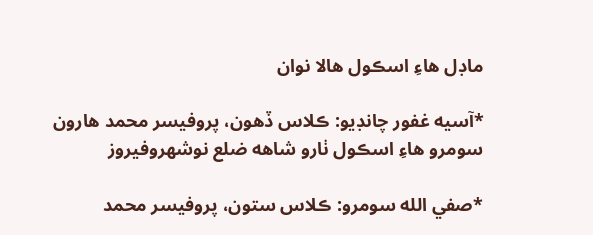ماڊل هاءِ اسڪول هالا نوان

*آسيه غفور چانڊيو: ڪلاس ڏهون، پروفيسر محمد هارون سومرو هاءِ اسڪول ٺارو شاهه ضلع نوشھروفيروز

*صفي الله سومرو: ڪلاس ستون، پروفيسر محمد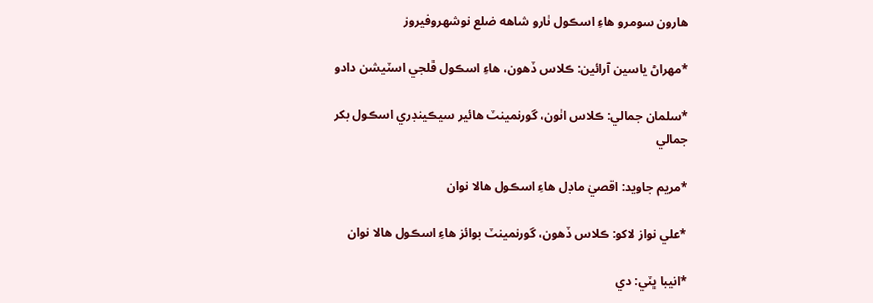هارون سومرو هاءِ اسڪول ٺارو شاهه ضلع نوشھروفيروز

*مهراڻ ياسين آرائين: ڪلاس ڏهون، هاءِ اسڪول ڦلجي اسٽيشن دادو

*سلمان جمالي: ڪلاس اٺون، گورنمينٽ هائير سيڪينڊري اسڪول بکر جمالي

*مريم جاويد: اقصيٰ ماڊل هاءِ اسڪول هالا نوان

*علي نواز لاکو: ڪلاس ڏهون، گورنمينٽ بوائز هاءِ اسڪول هالا نوان

*انيبا ڀٽي: دي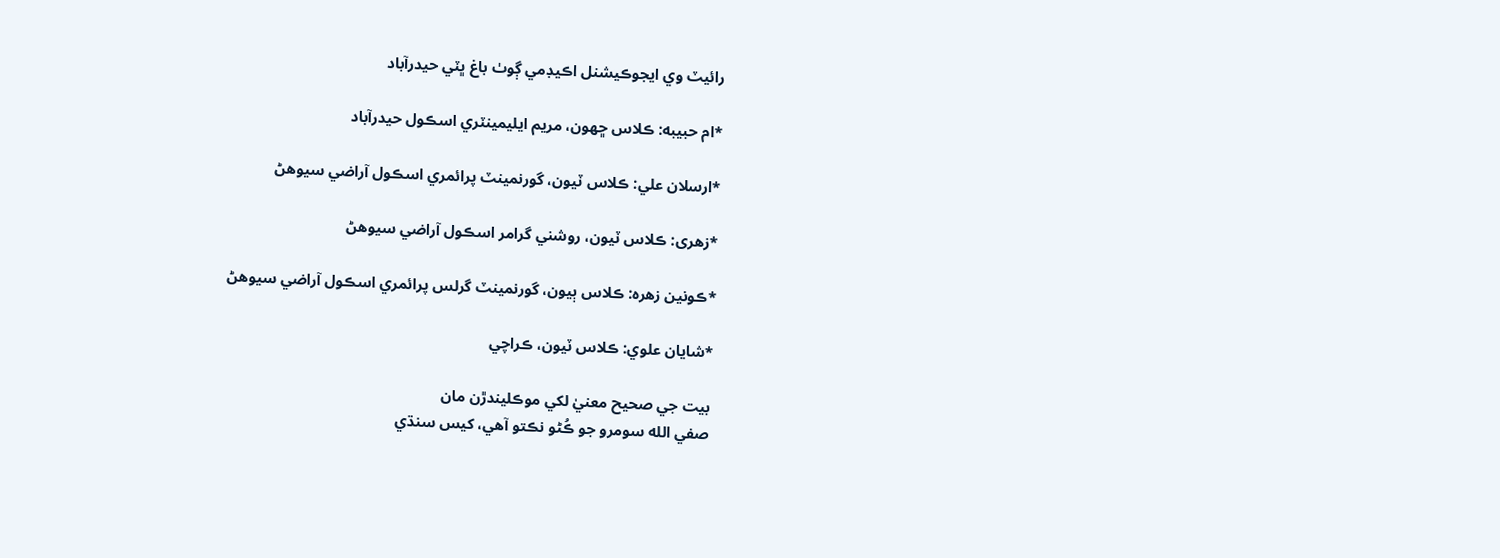رائيٽ وي ايجوڪيشنل اڪيڊمي ڳوٺ باغ ڀٽي حيدرآباد

*ام حبيبه: ڪلاس ڇھون، مريم ايليمينٽري اسڪول حيدرآباد

*ارسلان علي: ڪلاس ٽيون، گورنمينٽ پرائمري اسڪول آراضي سيوھڻ

*زهرى: ڪلاس ٽيون، روشني گرامر اسڪول آراضي سيوهڻ

*ڪونين زهره: ڪلاس ٻيون، گورنمينٽ گرلس پرائمري اسڪول آراضي سيوهڻ

*شايان علوي: ڪلاس ٽيون، ڪراچي

بيت جي صحيح معنيٰ لکي موڪليندڙن مان
صفي الله سومرو جو ڪُڻو نڪتو آھي، کيس سنڌي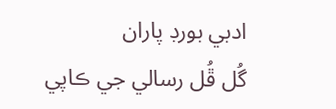ادبي بورڊ پاران
گُل ڦُل رسالي جي ڪاپي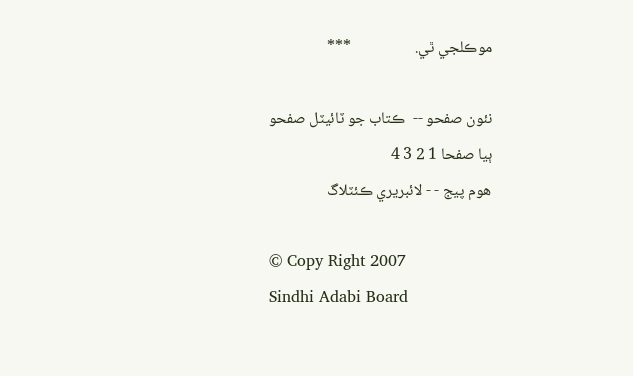موڪلجي ٿي.                  ***

نئون صفحو --  ڪتاب جو ٽائيٽل صفحو
ٻيا صفحا 1 2 3 4
هوم پيج - - لائبريري ڪئٽلاگ

© Copy Right 2007
Sindhi Adabi Board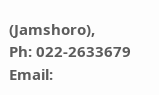(Jamshoro),
Ph: 022-2633679 Email: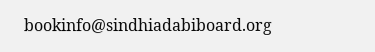bookinfo@sindhiadabiboard.org